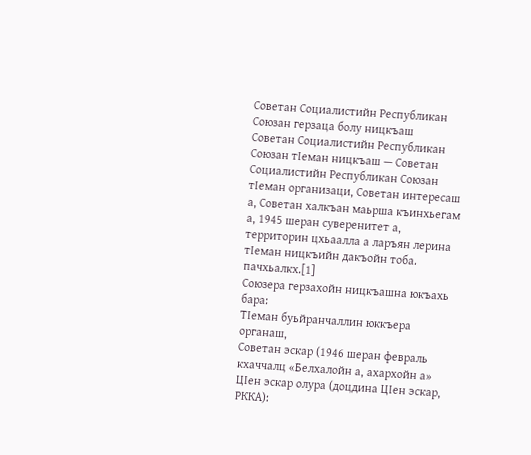Советан Социалистийн Республикан Союзан герзаца болу ницкъаш
Советан Социалистийн Республикан Союзан тӀеман ницкъаш — Советан Социалистийн Республикан Союзан тӀеман организаци, Советан интересаш а, Советан халкъан маьрша къинхьегам а, 1945 шеран суверенитет а, территорин цхьаалла а ларъян лерина тӀеман ницкъийн дакъойн тоба. пачхьалкх.[1]
Союзера герзахойн ницкъашна юкъахь бара:
ТӀеман буьйранчаллин юккъера органаш,
Советан эскар (1946 шеран февраль кхаччалц «Белхалойн а, ахархойн а» ЦӀен эскар олура (доцдина ЦӀен эскар, РККА):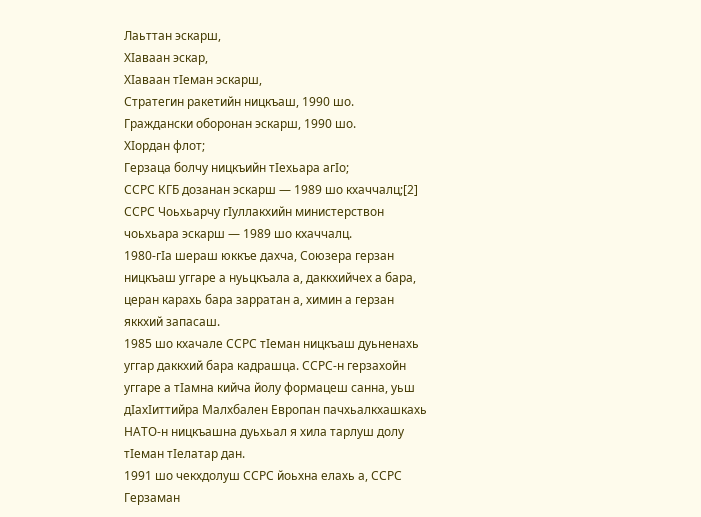Лаьттан эскарш,
ХӀаваан эскар,
ХӀаваан тӀеман эскарш,
Стратегин ракетийн ницкъаш, 1990 шо.
Граждански оборонан эскарш, 1990 шо.
ХӀордан флот;
Герзаца болчу ницкъийн тӀехьара агӀо;
ССРС КГБ дозанан эскарш — 1989 шо кхаччалц;[2]
ССРС Чоьхьарчу гӀуллакхийн министерствон чоьхьара эскарш — 1989 шо кхаччалц.
1980-гӀа шераш юккъе дахча, Союзера герзан ницкъаш уггаре а нуьцкъала а, даккхийчех а бара, церан карахь бара зарратан а, химин а герзан яккхий запасаш.
1985 шо кхачале ССРС тӀеман ницкъаш дуьненахь уггар даккхий бара кадрашца. ССРС-н герзахойн уггаре а тӀамна кийча йолу формацеш санна, уьш дӀахӀиттийра Малхбален Европан пачхьалкхашкахь НАТО-н ницкъашна дуьхьал я хила тарлуш долу тӀеман тӀелатар дан.
1991 шо чекхдолуш ССРС йоьхна елахь а, ССРС Герзаман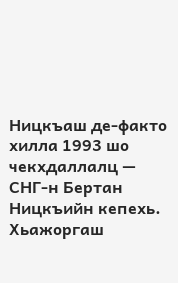Ницкъаш де-факто хилла 1993 шо чекхдаллалц — СНГ-н Бертан Ницкъийн кепехь.
Хьажоргаш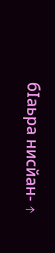бӀаьра нисйан- ↑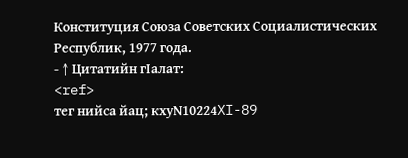Конституция Союза Советских Социалистических Республик, 1977 года.
- ↑ Цитатийн гӀалат:
<ref>
тег нийса йац; кхуN10224XI-89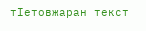тIетовжаран текст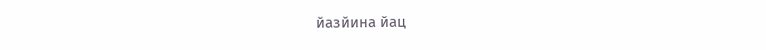йазйина йац